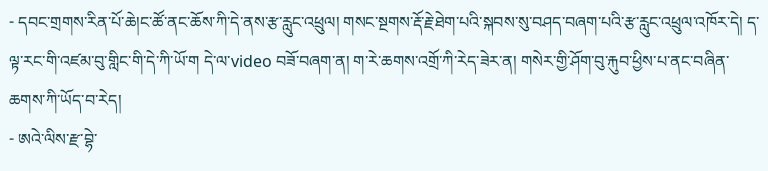- དབང་གྲགས་རིན་པོ་ཆེ།ང་ཚོ་ནང་ཆོས་ཀི་དེ་ནས་རྩ་རླུང་འཕྲུལ། གསང་སྔགས་རྡོ་རྗེ་ཐེག་པའི་སྐབས་སུ་བཤད་བཞག་པའི་རྩ་རླུང་འཕྲུལ་འཁོར་དེ། ད་ལྟ་རང་གི་འཛམ་བུ་གླིང་གི་དེ་ཀི་ཡོ་ག དེ་ལ་video བཟོ་བཞག་ན། ག་རེ་ཆགས་འགྲོ་ཀི་རེད་ཟེར་ན། གསེར་གྱི་ཤོག་བུ་རྐུབ་ཕྱིས་པ་ནང་བཞིན་ཆགས་ཀི་ཡོད་བ་རེད།
- ཨའེ་ལིས་རྫ་བྷེ་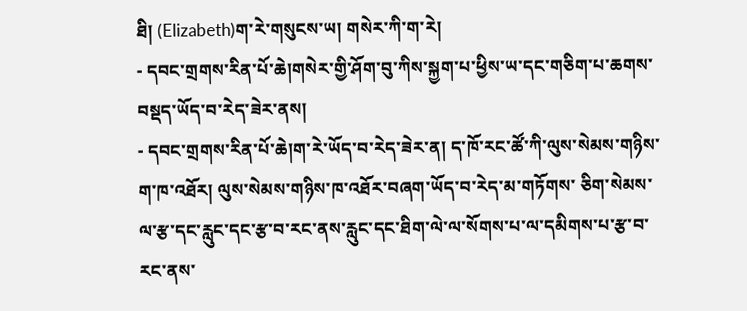ཐི། (Elizabeth)ག་རེ་གསུངས་ཡ། གསེར་ཀི་ག་རེ།
- དབང་གྲགས་རིན་པོ་ཆེ།གསེར་གྱི་ཤོག་བུ་ཀིས་སྐྱག་པ་ཕྱིས་ཡ་དང་གཅིག་པ་ཆགས་བསྡད་ཡོད་བ་རེད་ཟེར་ནས།
- དབང་གྲགས་རིན་པོ་ཆེ།ག་རེ་ཡོད་བ་རེད་ཟེར་ན། ད་ཁོ་རང་ཚོ་ཀི་ལུས་སེམས་གཉིས་ག་ཁ་འཐོར། ལུས་སེམས་གཉིས་ཁ་འཐོར་བཞག་ཡོད་བ་རེད་མ་གཏོགས་ ཅིག་སེམས་ལ་རྩ་དང་རླུང་དང་རྩ་བ་རང་ནས་རླུང་དང་ཐིག་ལེ་ལ་སོགས་པ་ལ་དམིགས་པ་རྩ་བ་རང་ནས་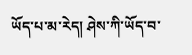ཡོད་པ་མ་རེད། ཤེས་ཀི་ཡོད་བ་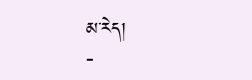མ་རེད།
-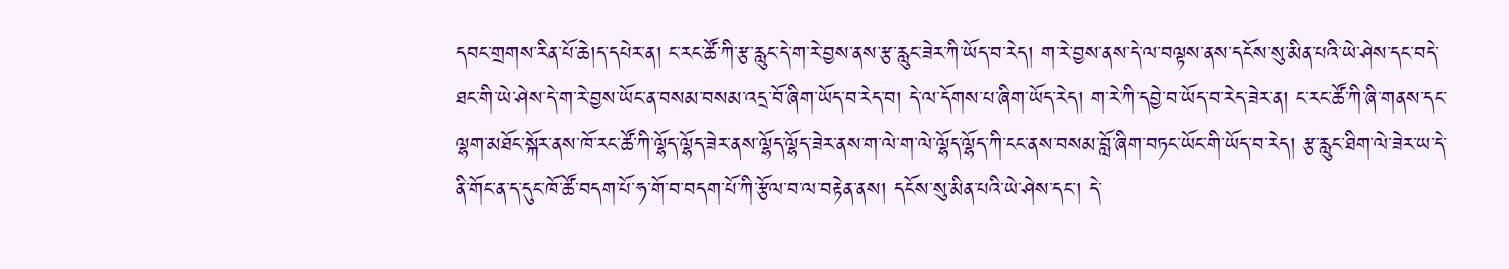དབང་གྲགས་རིན་པོ་ཆེ།ད་དཔེར་ན། ང་རང་ཚོ་ཀི་རྩ་རླུང་དེ་ག་རེ་བྱས་ནས་རྩ་རླུང་ཟེར་ཀི་ཡོད་བ་རེད། ག་རེ་བྱས་ནས་དེ་ལ་བལྟས་ནས་དངོས་སུ་མིན་པའི་ཡེ་ཤེས་དང་བདེ་ ཐང་གི་ཡེ་ཤེས་དེ་ག་རེ་བྱས་ཡོང་ན་བསམ་བསམ་འདྲ་བོ་ཞིག་ཡོད་བ་རེད་བ། དེ་ལ་དོགས་པ་ཞིག་ཡོད་རེད། ག་རེ་ཀི་དབྱེ་བ་ཡོད་བ་རེད་ཟེར་ན། ང་རང་ཚོ་ཀི་ཞི་གནས་དང་ལྷག་མཐོང་སྐོར་ནས་ཁོ་རང་ཚོ་ཀི་ལྷོད་ལྷོད་ཟེར་ནས་ལྷོད་ལྷོད་ཟེར་ནས་ག་ལེ་ག་ལེ་ལྷོད་ལྷོད་ཀི་ངང་ནས་བསམ་བློ་ཞིག་བཏང་ཡོང་གི་ཡོད་བ་རེད། རྩ་རླུང་ཐིག་ལེ་ཟེར་ཡ་དེ་ནི་གོང་ན་ད་དུང་ཁོ་ཚོ་བདག་པོ་ཧ་གོ་བ་བདག་པོ་ཀི་རྩོལ་བ་ལ་བརྟེན་ནས། དངོས་སུ་མིན་པའི་ཡེ་ཤེས་དང་། དེ་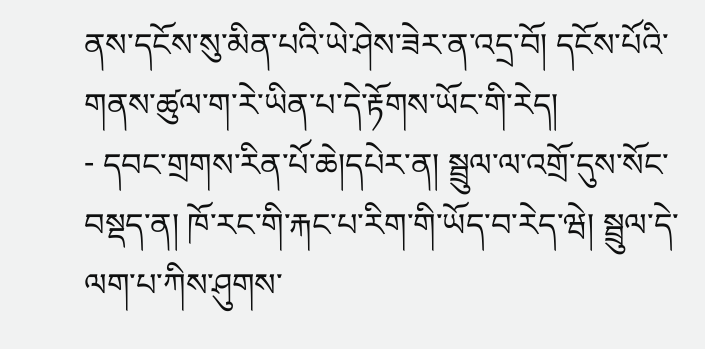ནས་དངོས་སུ་མིན་པའི་ཡེ་ཤེས་ཟེར་ན་འདྲ་བོ། དངོས་པོའི་གནས་ཚུལ་ག་རེ་ཡིན་པ་དེ་རྟོགས་ཡོང་གི་རེད།
- དབང་གྲགས་རིན་པོ་ཆེ།དཔེར་ན། སྦྲུལ་ལ་འགྲོ་དུས་སོང་བསྡད་ན། ཁོ་རང་གི་རྐང་པ་རིག་གི་ཡོད་བ་རེད་ཝེ། སྦྲུལ་དེ་ལག་པ་ཀིས་ཤུགས་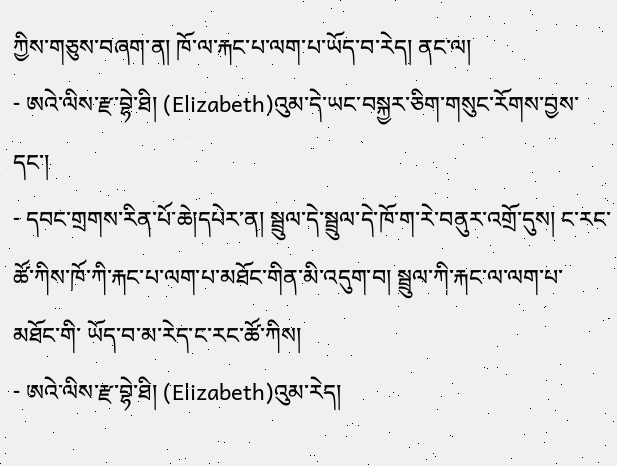ཀྱིས་གཅུས་བཞག་ན། ཁོ་ལ་རྐང་པ་ལག་པ་ཡོད་བ་རེད། ནང་ལ།
- ཨའེ་ལིས་རྫ་བྷེ་ཐི། (Elizabeth)འུམ་དེ་ཡང་བསྐྱར་ཅིག་གསུང་རོགས་བྱས་དང་།
- དབང་གྲགས་རིན་པོ་ཆེ།དཔེར་ན། སྦྲུལ་དེ་སྦྲུལ་དེ་ཁོ་ག་རེ་བནུར་འགྲོ་དུས། ང་རང་ཚོ་ཀིས་ཁོ་ཀི་རྐང་པ་ལག་པ་མཐོང་གིན་མི་འདུག་བ། སྦྲུལ་ཀི་རྐང་ལ་ལག་པ་མཐོང་གི་ ཡོད་བ་མ་རེད་ང་རང་ཚོ་ཀིས།
- ཨའེ་ལིས་རྫ་བྷེ་ཐི། (Elizabeth)འུམ་རེད།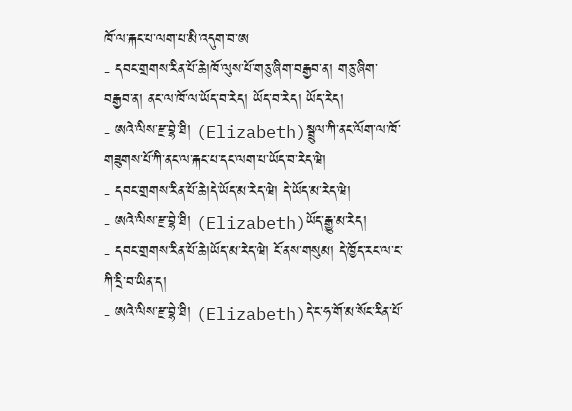ཁོ་ལ་རྐང་པ་ལག་པ་མི་འདུག་བ་ཨ
- དབང་གྲགས་རིན་པོ་ཆེ།ཁོ་ལུས་པོ་གཅུ་ཞིག་བརྒྱབ་ན། གཅུ་ཞིག་བརྒྱབ་ན། ནང་ལ་ཁོ་ལ་ཡོད་བ་རེད། ཡོད་བ་རེད། ཡོད་རེད།
- ཨའེ་ལིས་རྫ་བྷེ་ཐི། (Elizabeth)སྦྲུལ་ཀི་ནང་ལོག་ལ་ཁོ་གཟུགས་པོ་ཀི་ནང་ལ་རྐང་པ་དང་ལག་པ་ཡོད་བ་རེད་ཝེ།
- དབང་གྲགས་རིན་པོ་ཆེ།དེ་ཡོད་མ་རེད་ཝེ། དེ་ཡོད་མ་རེད་ཝེ།
- ཨའེ་ལིས་རྫ་བྷེ་ཐི། (Elizabeth)ཡོད་རྒྱུ་མ་རེད།
- དབང་གྲགས་རིན་པོ་ཆེ།ཡོད་མ་རེད་ཝེ། ངོ་ནས་གསུམ། དེ་ཁྱོད་རང་ལ་ང་ཀི་དྲི་བ་ཡིན་ད།
- ཨའེ་ལིས་རྫ་བྷེ་ཐི། (Elizabeth)དེ་ང་ཧ་གོ་མ་སོང་རིན་པོ་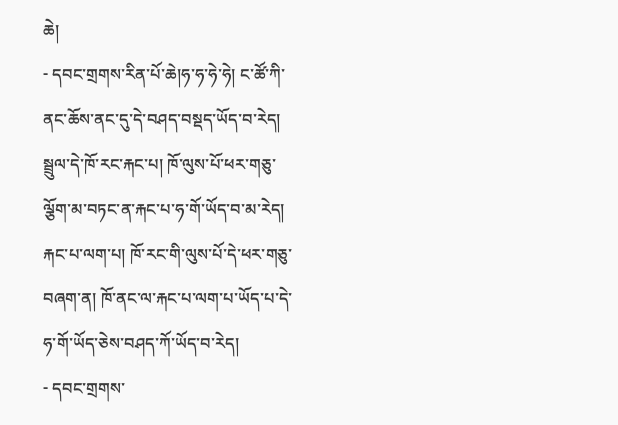ཆེ།
- དབང་གྲགས་རིན་པོ་ཆེ།ཧ་ཧ་ཧེ་ཧེ། ང་ཚོ་ཀི་ནང་ཆོས་ནང་དུ་དེ་བཤད་བསྡད་ཡོད་བ་རེད། སྦྲུལ་དེ་ཁོ་རང་རྐང་པ། ཁོ་ལུས་པོ་ཕར་གཅུ་ལྕོག་མ་བཏང་ན་རྐང་པ་ཧ་གོ་ཡོད་བ་མ་རེད། རྐང་པ་ལག་པ། ཁོ་རང་གི་ལུས་པོ་དེ་ཕར་གཅུ་བཞག་ན། ཁོ་ནང་ལ་རྐང་པ་ལག་པ་ཡོད་པ་དེ་ཧ་གོ་ཡོད་ཅེས་བཤད་ཀོ་ཡོད་བ་རེད།
- དབང་གྲགས་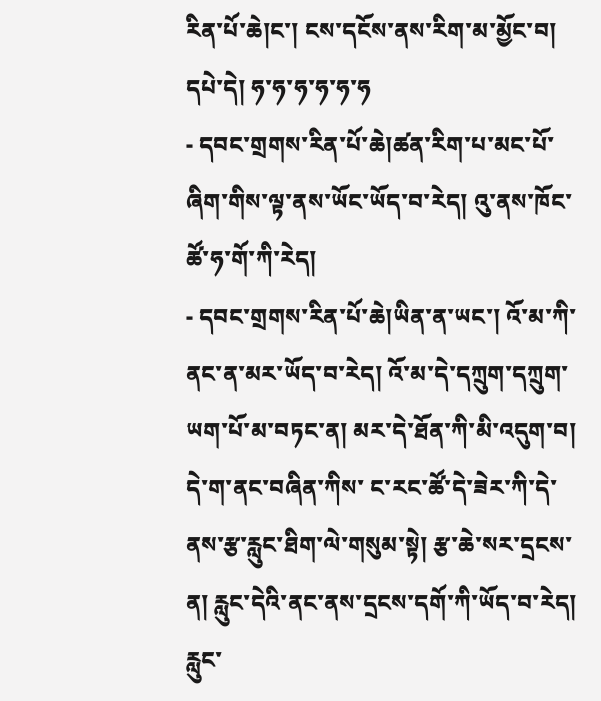རིན་པོ་ཆེ།ང་། ངས་དངོས་ནས་རིག་མ་མྱོང་བ། དཔེ་དེ། ཧ་ཧ་ཧ་ཧ་ཧ་ཧ
- དབང་གྲགས་རིན་པོ་ཆེ།ཚན་རིག་པ་མང་པོ་ཞིག་གིས་ལྟ་ནས་ཡོང་ཡོད་བ་རེད། འུ་ནས་ཁོང་ཚོ་ཧ་གོ་ཀི་རེད།
- དབང་གྲགས་རིན་པོ་ཆེ།ཡིན་ན་ཡང་། འོ་མ་ཀི་ནང་ན་མར་ཡོད་བ་རེད། འོ་མ་དེ་དཀྲུག་དཀྲུག་ཡག་པོ་མ་བཏང་ན། མར་དེ་ཐོན་ཀི་མི་འདུག་བ། དེ་ག་ནང་བཞིན་ཀིས་ ང་རང་ཚོ་དེ་ཟེར་ཀི་དེ་ནས་རྩ་རླུང་ཐིག་ལེ་གསུམ་སྟེ། རྩ་ཆེ་སར་དྲངས་ན། རླུང་དེའི་ནང་ནས་དྲངས་དགོ་ཀི་ཡོད་བ་རེད། རླུང་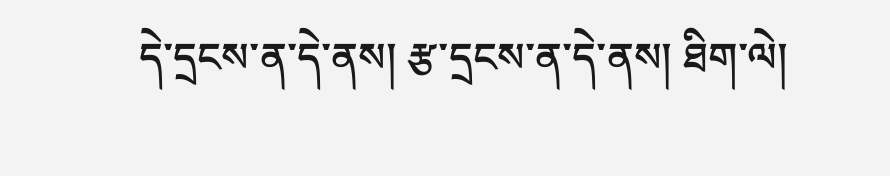དེ་དྲངས་ན་དེ་ནས། རྩ་དྲངས་ན་དེ་ནས། ཐིག་ལེ།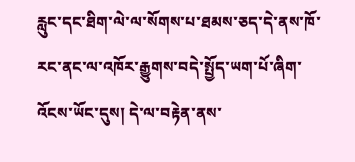རླུང་དང་ཐིག་ལེ་ལ་སོགས་པ་ཐམས་ཅད་དེ་ནས་ཁོ་རང་ནང་ལ་འཁོར་རྒྱུགས་བདེ་སྤྱོད་ཡག་པོ་ཞིག་འོངས་ཡོང་དུས། དེ་ལ་བརྟེན་ནས་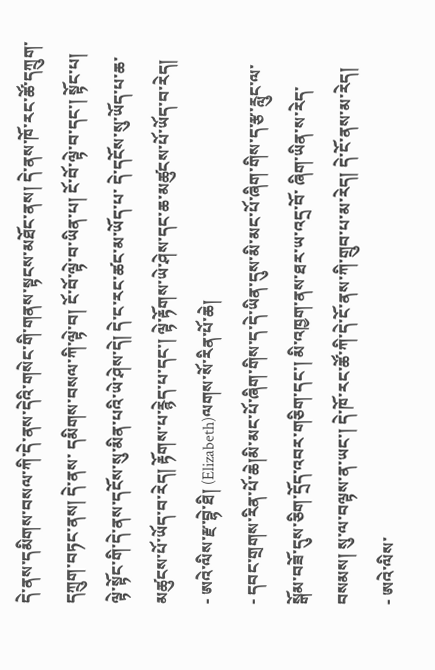དེ་ནས་དམིགས་བསལ་ཀི་དེ་ནས་དེའི་གསེང་གི་གནས་སྟངས་མཐོང་ནས། དེ་ནས་ཁོ་རང་ཚོ་དཀྲུག་དཀྲུག་བཏང་ནས། དེ་ནས་ དམིགས་བསལ་ཀི་ལྟེ་བ། ངོ་བོ་ལྟེ་བ་ཡིན་པ། ངོ་བོ་ལྟེ་བ་དང་། སྟོང་པ། ལྟེ་སྟོང་གི་དེ་ནས་དངོས་སུ་མིན་པའི་ཡེ་ཤེས་དེ། དེ་ང་རང་ཚང་མ་ཡོད་པ་ དེ་དངོས་སུ་ཡོད་པ་ཆ་མཚུངས་པོ་ཡོད་བ་རེད། རྟོགས་པ་རྙེད་པ་དང་། ལྟེ་རྟོགས་ཡེ་ཤེས་དང་ཆ་མཚུངས་པོ་ཡོད་བ་རེད།
- ཨའེ་ལིས་རྫ་བྷེ་ཐི། (Elizabeth)ལགས་སོ་རིན་པོ་ཆེ།
- དབང་གྲགས་རིན་པོ་ཆེ།མི་མང་པོ་ཞིག་གིས་ད་དེ་ཡིན་དུས་མི་མང་པོ་ཞིག་གིས་ད་རྩ་རླུང་ལ་སྒོམ་བཟོ་དུས་ཅིག་དྲོད་འབར་གཅིག་དང་། མི་འཁྱག་ནས་ཐར་ཡ་འདྲ་བོ་ ཞིག་ཡིན་ས་རེད་བསམས། སུ་ལ་བལྟས་ན་ཡང་། དེ་ཁོ་རང་ཚོ་ཀི་དེ་ངོ་ནས་ཀི་གྲུབ་པ་མ་རེད། དེ་ངོ་ནས་མ་རེད།
- ཨའེ་ལིས་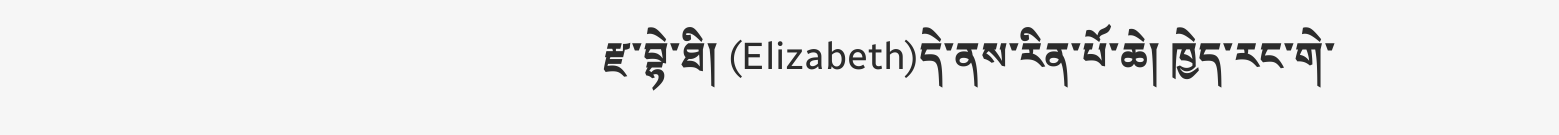རྫ་བྷེ་ཐི། (Elizabeth)དེ་ནས་རིན་པོ་ཆེ། ཁྱེད་རང་གེ་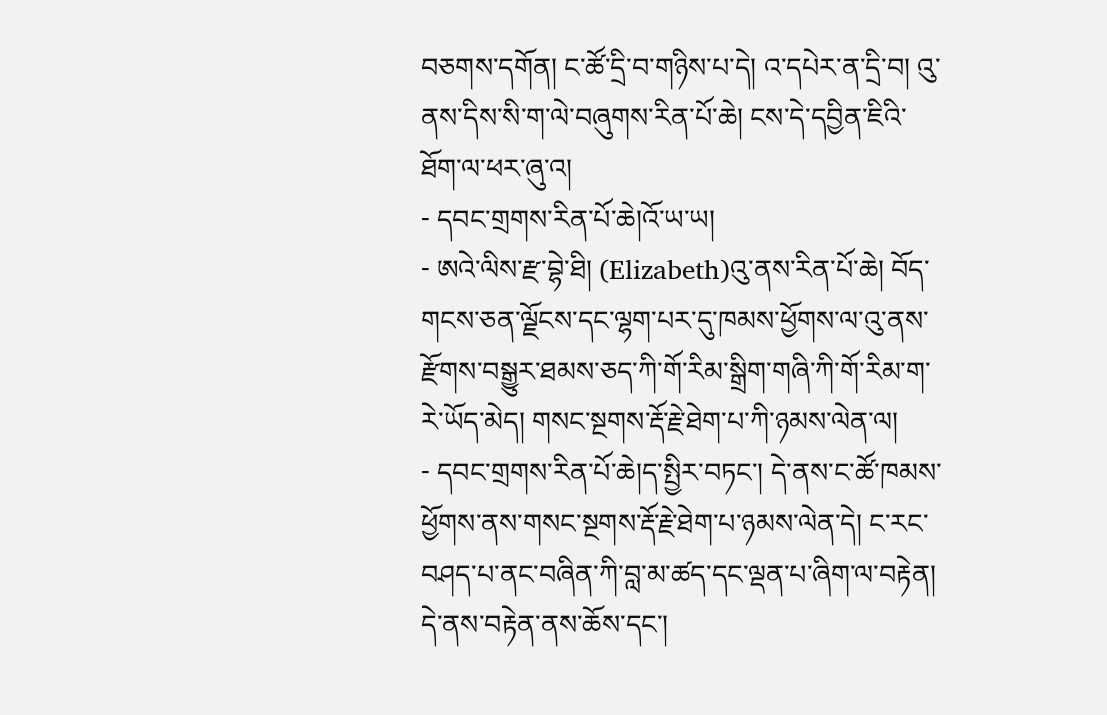བཅགས་དགོན། ང་ཚོ་དྲི་བ་གཉིས་པ་དེ། འ་དཔེར་ན་དྲི་བ། འུ་ནས་དིས་སི་ག་ལེ་བཞུགས་རིན་པོ་ཆེ། ངས་དེ་དབྱིན་ཇིའི་ ཐོག་ལ་ཕར་ཞུ་འ།
- དབང་གྲགས་རིན་པོ་ཆེ།འོ་ཡ་ཡ།
- ཨའེ་ལིས་རྫ་བྷེ་ཐི། (Elizabeth)འུ་ནས་རིན་པོ་ཆེ། བོད་གངས་ཅན་ལྗོངས་དང་ལྷག་པར་དུ་ཁམས་ཕྱོགས་ལ་འུ་ནས་རྫོགས་བསྒྱུར་ཐམས་ཅད་ཀི་གོ་རིམ་སྒྲིག་གཞི་ཀི་གོ་རིམ་ག་རེ་ཡོད་མེད། གསང་སྔགས་རྡོ་རྗེ་ཐེག་པ་ཀི་ཉམས་ལེན་ལ།
- དབང་གྲགས་རིན་པོ་ཆེ།ད་སྤྱིར་བཏང་། དེ་ནས་ང་ཚོ་ཁམས་ཕྱོགས་ནས་གསང་སྔགས་རྡོ་རྗེ་ཐེག་པ་ཉམས་ལེན་དེ། ང་རང་བཤད་པ་ནང་བཞིན་ཀི་བླ་མ་ཚད་དང་ལྡན་པ་ཞིག་ལ་བརྟེན། དེ་ནས་བརྟེན་ནས་ཆོས་དང་།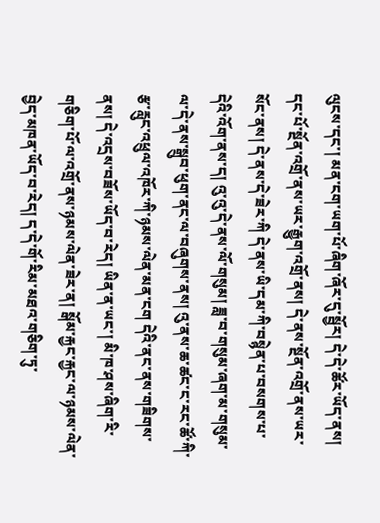ལུངས་དང་། མན་ངག་ཡག་པོ་ཞིག་ཞོར་དུ་སྦྱོར། དེ་དེ་ཚོར་ཡོད་ནས། དང་པོ་སྔོན་འགྲོ་ནས་ཡར་རྒྱུག་འགྲོ་ནས། དེ་ནས་སྔོན་འགྲོ་ནས་ཡར་སོང་ནས། དེ་ནས་དེ་ཟེར་ཀི དེ་ནས་ཡི་དམ་ཀི་བསྙེན་པ་བསགས་པ་དེའི་འོག་ནས་ད། འུ་འུ་དེ་ནས་ལོ་གསུམ། ཟླ་བ་གསུམ་ཞག་མ་གསུམ་ལ་དེ་ནས་སྒྲུབ་ཕུག་ནང་ལ་བཞུགས་ནས། འུ་ནས་ཆ་ཚང་ང་རང་ཚོ་ཀི་རྩ་རླུང་འཕྲུལ་འཁོར་ཀི་ཉམས་ལེན་མན་ངག དེའི་ནང་ནས་གཟིགས་ནས། དེ་འདྲས་བཟོས་ཡོད་བ་རེད། ཡིན་ན་ཡང་། མི་ཁ་ཤས་ཞིག་རི་གཅིག་པོ་ལ་འགྲོ་ནས་ཉམས་ལེན་ཟེར་ན། སྒོམ་རྐྱང་རྐྱང་ལ་ཉམས་ལེན་བྱེད་མཁན་ཡོད་བ་རེད། ད་དེ་གོ་རིམ་མཐའ་གཅིག་ཏུ་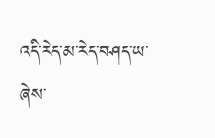འདི་རེད་མ་རེད་བཤད་ཡ་ཞེས་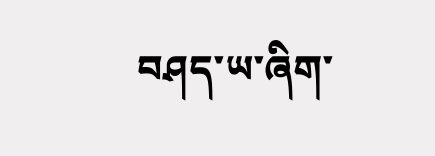བཤད་ཡ་ཞིག་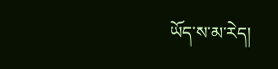ཡོད་ས་མ་རེད།